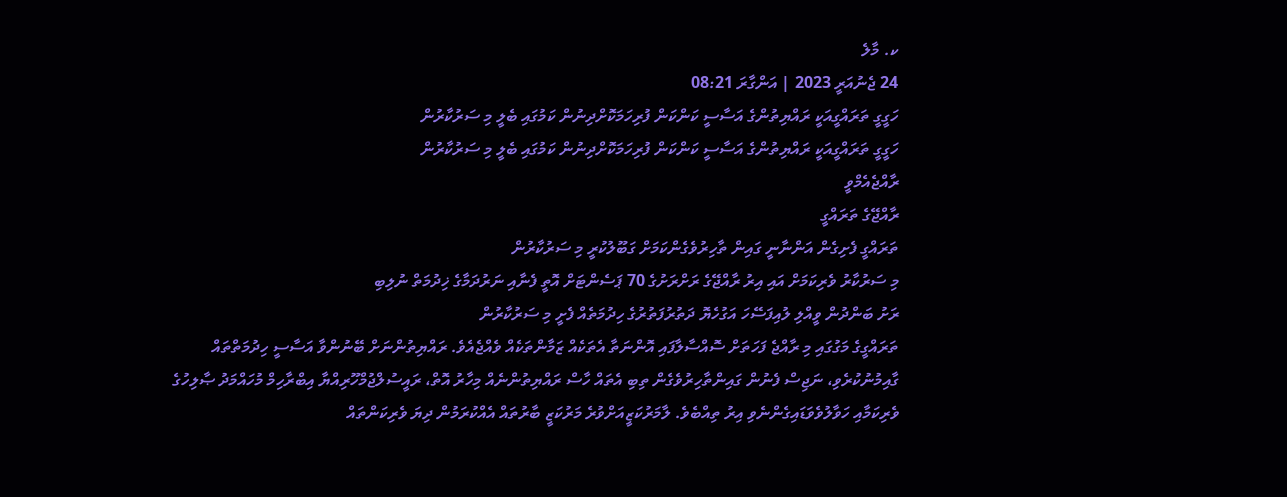ކ. މާލެ
24 ޖެނުއަރީ 2023 | އަންގާރަ 08:21
ހަގީގީ ތަރައްގީއަކީ ރައްޔިތުންގެ އަސާސީ ކަންކަން ފުރިހަމަކޮށްދިނުން ކަމުގައި ބެލީ މި ސަރުކާރުން
ހަގީގީ ތަރައްގީއަކީ ރައްޔިތުންގެ އަސާސީ ކަންކަން ފުރިހަމަކޮށްދިނުން ކަމުގައި ބެލީ މި ސަރުކާރުން
ރާއްޖެއެމްވީ
ރާއްޖޭގެ ތަރައްގީ
ތަރައްގީ ފެށިގެން އަންނާނީ ގައިން ތާހިރުވެގެންކަމަށް ގަބޫލުކުރީ މި ސަރުކާރުން
މި ސަރުކާރު ވެރިކަމަށް އައި އިރު ރާއްޖޭގެ ރަށްރަށުގެ 70 ޕަސެންޓަށް އޮތީ ފެނާއި ނަރުދަމާގެ ޚިދުމަތް ނުލިބި
ރަށު ބަންދުން ވީއްލި ލުއިފަސޭހަ އަގުހެޔޮ ދަތުރުފަތުރުގެ ހިދުމަތެއް ފެށީ މި ސަރުކާރުން
ތަރައްގީގެ މަގުގައި މި ރާއްޖެ ފަހަތަށް ސޮއްސާލާފައި އޮންނަތާ އެތަކެއް ޒަމާންތަކެއް ވެއްޖެއެވެ. ރައްޔިތުންނަށް ބޭނުންވާ އަސާސީ ހިދުމަތްތައް ގާއިމުނުކުރެވި، ނަޖިސް ފެނުން ގައިންތާހިރުވެގެން ތިބި އެތައް ހާސް ރައްޔިތުންނެއް މިހާރު އޮތް، ރައީސުލްޖުމްހޫރިއްޔާ އިބްރާހިމް މުހައްމަދު ޞާލިހުގެ ވެރިކަމާއި ހަވާލުވެވަޑައިގެންނެވި އިރު ތިއްބެވެ. ލާމަރުކަޒީއަށްވުރެ މަރުކަޒީ ބާރުތައް އެއްކުރަމުން ދިޔަ ވެރިކަންތައް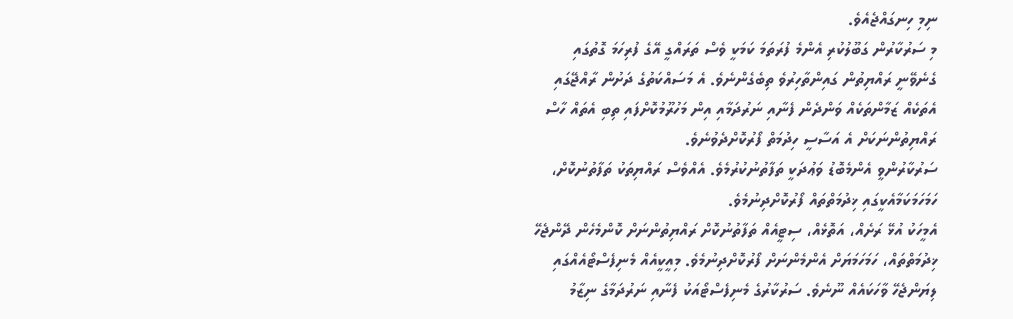ނިމި ހިނގައްޖެއެވެ.
މި ސަރުކާރުން ގަބޫލުކުރި އެންމެ ފުރަތަމަ ކަމަކީ ވެސް ތަރައްގީ އޭގެ ފުރިހަމަ ގޮތުގައި ގެނެވޭނީ ރައްޔިތުން ގައިންތާހިރުވެ ތިބެގެންނެވެ. އެ މަސައްކަތުގެ ދަށުން ރާއްޖޭގައި އެތަކެއް ޒަމާންތަކެއް ވަންދެން ފެނާއި ނަރުދަމާއި އިން މަހުރޫމުކޮށްފައި ތިބި އެތައް ހާސް ރައްޔިތުންނަކަށް އެ އަސާސީ ހިދުމަތް ފޯރުކޮށްދެވުނެވެ.
ސަރުކާރުންވީ އެންމެބޮޑު ވަޢުދަކީ ތަފާތުނުކުރުމެވެ. އެއްވެސް ރައްޔިތަކު ތަފާތުނުކޮށް، ހަމަހަމަކަމާއެކީގައި ޚިދުމަތްތައް ފޯރުކޮށްދިނުމެވެ.
އެމީހަކު އުޅޭ ރަށެއް، އަތޮޅެއް، ސިޓީއެއް ތަފާތުނުކޮށް ރައްޔިތުންނަށް ކޮންމެހެން ދޭންޖެހޭ ޚިދުމަތްތައް، ހަމަހަމަޔަށް އެންމެންނަށް ފޯރުކޮށްދިނުމެވެ. މިއީކީއެއް މެނިފެސްޓޯއެއްގައި ލިޔަންޖެހޭ ވާހަކައެއް ނޫނެވެ. ސަރުކާރުގެ މެނިފެސްޓޯއަކު ފެނާއި ނަރުދަމާގެ ނިޒާމު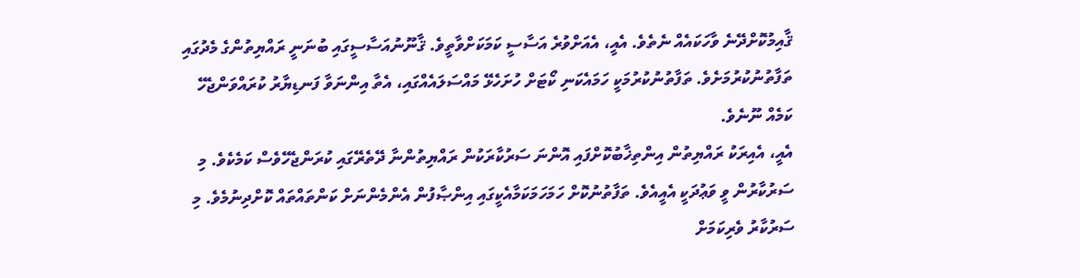ޤާއިމުކޮށްދޭނެ ވާހަކައެއް ނެތެވެ. އެއީ، އެއަށްވުރެ އަސާސީ ކަމަކަށްވާތީވެ. ޤާނޫނުއަސާސީގައި ބުނަނީ ރައްޔިތުންގެ މެދުގައި ތަފާތުނުކުރުމަށެވެ. ތަފާތުނުކުރުމަކީ ހަމައެކަނި ކޯޓަށް ހުށަހެޅޭ މައްސަލައެއްގައި، އެތާ އިންނަވާ ފަނޑިޔާރު ކުރައްވަންޖެހޭ ކަމެއް ނޫނެވެ.
އެއީ، އެއިރަކު ރައްޔިތުން އިންތިޚާބުކޮށްފައި އޮންނަ ސަރުކާރަކުން ރައްޔިތުންނާ ދޭތެރޭގައި ކުރަންޖެހޭވެސް ކަމެކެވެ. މި ސަރުކާރުން ވީ ވަޢުދަކީ އެއީއެވެ. ތަފާތުނުކޮށް ހަމަހަމަކަމާއެކީގައި އިންޞާފުން އެންމެންނަށް ކަންތައްތައް ކޮށްދިނުމެވެ. މި ސަރުކާރު ވެރިކަމަށް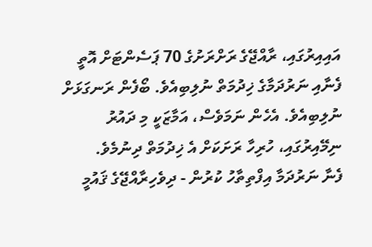އައިއިރުގައި، ރާއްޖޭގެ ރަށްރަށުގެ 70 ޕަސެންޓަށް އޮތީ ފެނާއި ނަރުދަމާގެ ޚިދުމަތް ނުލިބިއެވެ. ބޯފެން ރަނގަޅަށް ނުލިބިއެވެ. އެހެން ނަމަވެސް، އަމާޒަކީ މި ދައުރު ނިމޭއިރުގައި، ހުރިހާ ރަށަކަށް އެ ޚިދުމަތް ދިނުމެވެ.
ފެނާ ނަރުދަމާ އިފްތިތާހު ކުރުން - ދިވެހިރާއްޖޭގެ ޤައުމީ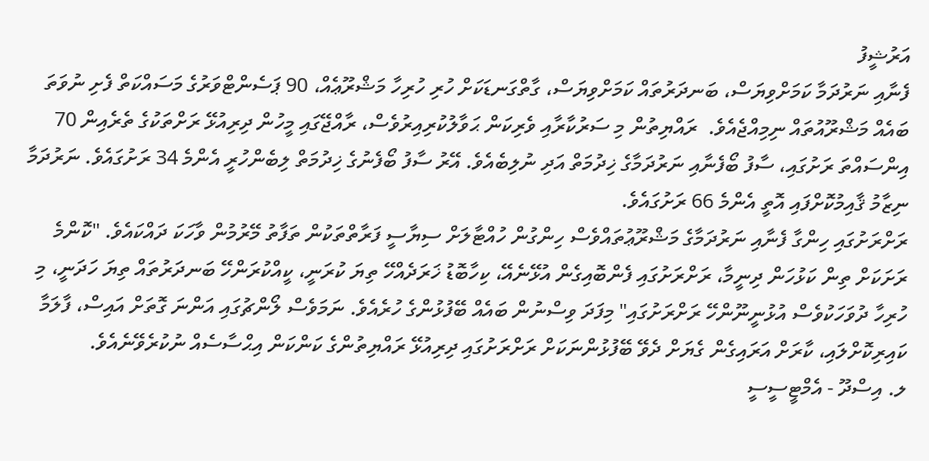އަރުޝީފު
ފެނާއި ނަރުދަމާ ކަމަށްވިޔަސް، ބަނދަރުތައް ކަމަށްވިޔަސް، ގާތްގަނޑަކަށް ހުރި ހުރިހާ މަޝްރޫޢެއް، 90 ޕަސެންޓްވަރުގެ މަސައްކަތް ފެށި ނުވަތަ ބައެއް މަޝްރޫއުތައް ނިމިއްޖެއެވެ.  ރައްޔިތުން މި ސަރުކާރާއި ވެރިކަން ޙަވާލުކުރިއިރުވެސް، ރާއްޖޭގައި މީހުން ދިރިއުޅޭ ރަށްތަކުގެ ތެރެއިން 70 އިންސައްތަ ރަށުގައި، ސާފު ބޯފެނާއި ނަރުދަމާގެ ޚިދުމަތް އަދި ނުލިބެއެވެ. އޭރު ސާފު ބޯފެނުގެ ޚިދުމަތް ލިބެންހުރީ އެންމެ 34 ރަށުގައެވެ. ނަރުދަމާ ނިޒާމު ޤާއިމުކޮށްފައި އޮތީ އެންމެ 66 ރަށުގައެވެ.
ރަށްރަށުގައި ހިންގާ ފެނާއި ނަރުދަމާގެ މަޝްރޫޢުތައްވެސް ހިންގުން ހުއްޓާލަށް ސިޔާސީ ފަރާތްތަކުން ތަފާތު މޭރުމުން ވާހަކަ ދައްކައެވެ. "ކޮންމެ ރަށަކަށް ތިން ކަޅުހަން ދިނީމާ، ރަށްރަށުގައި ފެންބޮއިގެން އުޅޭނެއޭ، ކިހާބޮޑު ޚަރަދެއްހޭ ތިޔަ ކުރަނީ، ކީއްކުރަންހޭ ބަނދަރުތައް ތިޔަ ހަދަނީ، މި ހުރިހާ ދުވަހަކުވެސް އުޅުނީނޫންހޭ ރަށްރަށުގައި" މިފަދަ ވިސްނުން ބައެއް ބޭފުޅުންގެ ހުރެއެވެ. ނަމަވެސް ލޯންޗުގައި އަންނަ ގޮތަށް އައިސް، ފާލަމާ ކައިރިކޮށްލައި، ކާރަށް އަރައިގެން ގެޔަށް ދެވޭ ބޭފުޅުންނަކަށް ރަށްރަށުގައި ދިރިއުޅޭ ރައްޔިތުންގެ ކަންކަން އިޙްސާސެއް ނުކުރެވޭނެއެވެ.
ލ. އިސްދޫ - އެމްޓީސީސީ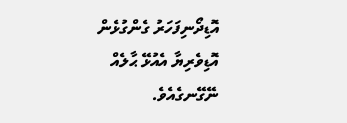އޮޑިދޯނިފަހަރު ގެންގުޅެން އޮޑިވެރިޔާ އެއުޅޭ ޙާލެއް ނޭގޭނގެއެވެ.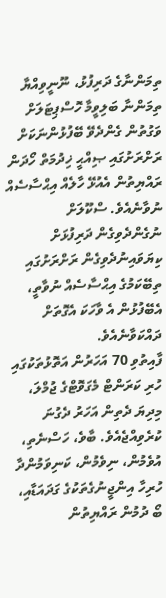ތިމަންނާގެ ދަރިފުޅު، ނޫނީވިއްޔާ ތިމަންނާ ބަލިވީމާ ހޮސްޕިޓަލަށް ވަގުތުން ގެންދެވޭ ބޭފުޅުންނަކަށް ރަށްރަށުގައި ޞިއްޙީ ޚިދުމަތް ހޯދަން ރައްޔިތުން އެއުޅޭ ހާލެއް އިޙްސާސެއް ނުވާނެއެވެ. ސްކޫލަށް ނުގެންދެވިގެން ދަރިފުޅަށް ކިޔަވައިނުދެވިގެން ރަށްރަށުގައި ތިބޭކަމުގެ އިޙްސާސެއް ނުވާތީ، އެބޭފުޅުން އެ ވާހަކަ އެގޮތަށް ދައްކަވާނެއެވެ.
ފާއިތުވި 70 އަހަރުން އަތޮޅުތަކުގައި ހުރި ކަރަންޓް މެގަވޮޓްގެ ޖުމްލަ، މިދިޔަ ދެތިން އަހަރު ދެގުނަ ކުރެވިއްޖެއެވެ. ބާވެ، ހަސްނެތި، އުވެމުން، ނިވެމުން، ކަނިވަމުންދާ ހުރިހާ އިންޖީނުގެތަކުގެ ގަދައަޑާއި، ބޯ ދުމުން ރައްޔިތުން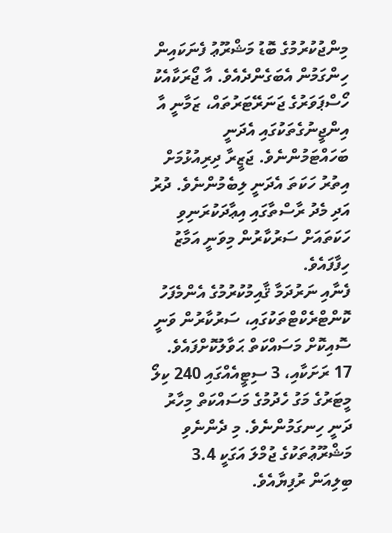މިންޖުކުރުމުގެ ބޮޑު މަޝްރޫޢު ފެނަކައިން ހިންގަމުން އެބަގެންދެއެވެ. އާ ޖޯރަކާއެކު ހޯސްޕަވަރުގެ ޖަނަރޭޓަރުތައް، ޒަމާނީ އާ އިންޖީނުގެތަކުގައި އެދަނީ ބަހައްޓަމުންނެވެ. ޖަޒީރާ ދިރިއުޅުމަށް އިތުރު ހަކަތަ އެދަނީ ލިބެމުންނެވެ. ދުރު އަދި މެދު ރާސްތާގައި އިޢާދަކުރަނިވި ހަކަތައަށް ސަރުކާރުން މިވަނީ އަމާޒު ހިފާފައެވެ.
ފެނާއި ނަރުދަމާ ޤާއިމުކުރުމުގެ އެންމެފަހު ކޮންޓްރެކްޓްތަކުގައި، ސަރުކާރުން ވަނީ ސޮއިކޮށް މަސައްކަތް ޙަވާލުކޮށްފައެވެ. 17 ރަށަކާއި، 3 ސިޓީއެއްގައި 240 ކިލޯ މީޓަރުގެ މަގު ހެދުމުގެ މަސައްކަތް މިހާރު ދަނީ ހިނގަމުންނެވެ. މި ދެންނެވި މަޝްރޫޢުތަކުގެ ޖުމްލަ އަގަކީ 3.4 ބިލިއަން ރުފިޔާއެވެ.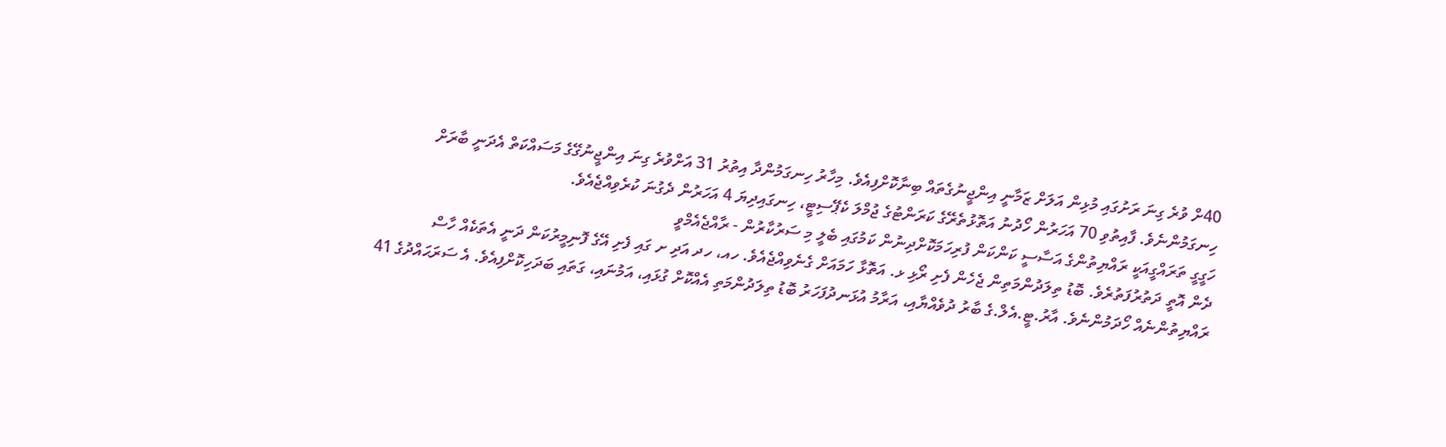40ށް ވުރެ ގިނަ ރަށުގައި މުޅިން އަލަށް ޒަމާނީ އިންޖީނުގެތައް ބިނާކޮށްފިއެވެ. މިހާރު ހިނގަމުންދާ އިތުރު 31 އަށްވުރެ ގިނަ އިންޖީނުގޭގެ މަސައްކަތް އެދަނީ ބާރަށް ހިނގަމުންނެވެ. ފާއިތުވި 70 އަހަރުން ހޯދުނު އަތޮޅުތެރޭގެ ކަރަންޓުގެ ޖުމްލަ ކެޕޭސިޓީ، ހިނގައިދިޔަ 4 އަހަރުން ދެގުނަ ކުރެވިއްޖެއެވެ.
ހަގީގީ ތަރައްގީއަކީ ރައްޔިތުންގެ އަސާސީ ކަންކަން ފުރިހަމަކޮށްދިނުން ކަމުގައި ބެލީ މި ސަރުކާރުން - ރާއްޖެއެމްވީ
ދެން އޮތީ ދަތުރުފަތުރެވެ. ބޮޑު ތިލަދުންމަތިން ޖެހެން ފެށި ރޯޅި ޅ. އަތޮޅާ ހަމައަށް ގެނެވިއްޖެއެވެ. ހއ، ހދ އަދި ށ ގައި ފެށި އޭގެ ފޮނިމީރުކަން ދަނީ އެތަކެއް ހާސް ރައްޔިތުންނެއް ހޯދަމުންނެވެ. އާރު.ޓީ.އެލް.ގެ ބާރު ދުވެއްޔާއި، އަރާމު އުޅަނދުފަހަރު ބޮޑު ތިލަދުންމަތި އެއްކޮށް ގުޅައި، އަމުނައި، ގަތައި ބަދަހިކޮށްފިއެވެ. އެ ސަރަޙައްދުގެ 41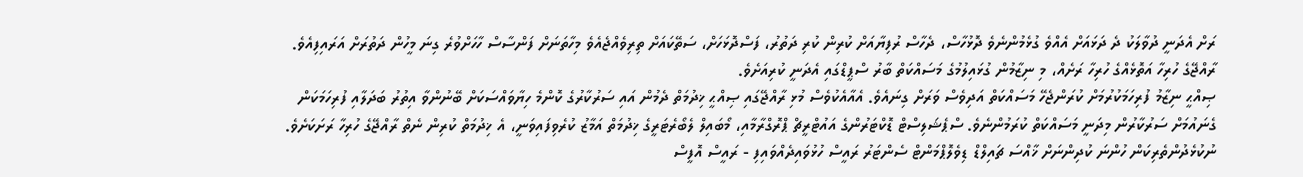ރަށް އެދަނީ ދުވާލަކު ދެ ދަޅައަށް އެއްވެ ގުޅެމުންނެވެ ދޮޅުހާސް، ދެހާސް ރުފިޔާއަށް ކުރިން ކުރި ދަތުރު، ފަސްދޮޅަހަށް، ސަތޭކައަށް ތިރިވެއްޖެއެވެ މިހާތަނަށް ފަންސާސް ހާހަށްވުރެ ގިނަ މީހުން ދަތުރަށް އަރައިފިއެވެ. ރާއްޖޭގެ ހުރިހާ އަތޮޅެއްގެ ހުރިހާ ރަށެއް، މި ނިޒާމުން ގުޅައިލުމުގެ މަސައްކަތް ބާރު ސްޕީޑްގައި އެދަނީ ކުރިއަށެވެ.
ޞިއްޙީ ނިޒާމު ފުރިހަމަކުރުމަށް ކުރަންޖެހޭ މަސައްކަތް އަދިވެސް ވަރަށް ގިނައެވެ. އެއާއެކުވެސް މުޅި ރާއްޖޭގައި ޞިއްޙީ ޚިދުމަތް ދެމުން އައި ސަރުކާރުގެ ކޮންމެ ހިޔާވައްސަކަށް ބޭނުންވާ އިތުރު ބަދަލާއި ފުރިހަމަކަން ގެނައުމަށް ސަރުކާރުން މިދަނީ މަސައްކަތް ކުރަމުންނެވެ. ސްޕެޝަލިސްޓް ޑޮކްޓަރުންގެ އައުޓްރީޗް ޕްރޮގްރާމާއި، މޯބައިލް ލެބޯރެޓަރީގެ ޚިދުމަތް އަމާޒު ކުރެވިފައިވަނީ، އެ ޚިދުމަތް ކުރިން ނެތް ރާއްޖޭގެ ހުރިހާ ރަށަކަށެވެ.
ނުކުޅެދުންތެރިކަން ހުންނަ ކުދިންނަށް ޚާއްސަ ޗައިލްޑް ޑިވެލޮޕްމަންޓް ސެންޓަރު ރައީސް ހުޅުވައިދެއްވައިފި - ރައީސް އޮފީސް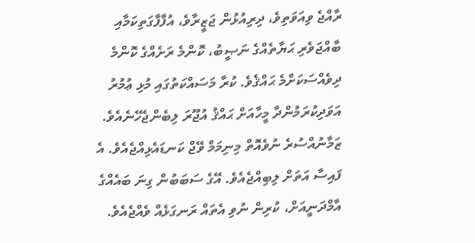ރާއްޖެ ވިއަވަތިވެ، ދިރިއުޅުން ޖަޒީރާވެ، އުފާފާގަތިކަމާއި ބާއްޖަވެރި ޙަޔާތެއްގެ ނަޞީބު، ކޮންމެ ރަށެއްގެ ކޮންމެ ދިވެއްސަކަށްމެ ޙައްޤެވެ. ކުރާ މަސައްކަތުގައި މުޅި ޢުމުރު އަވަދިކުރަމުންދާ މީހާއަށް ޙައްޤު އުޖޫރަ ލިބެންޖެހޭނެއެވެ. ޒަމާނުއްސުރެ ނުވެއޮތް މިނިމަމް ވޭޖް ކަނޑައެޅިއްޖެއެވެ. އެ ފައިސާ އަތަށް ލިބިއްޖެއެވެ. އޭގެ ސަބަބުން ގިނަ ބައެއްގެ އާމްދަނީއަށް، ކުރިން ނުވި އެތައް ރަނގަޅެއް ވެއްޖެއެވެ.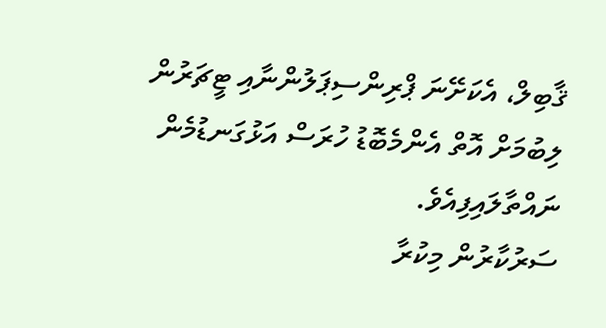ޤާބިލް، އެކަށޭނަ ޕްރިންސިޕަލުންނާއި ޓީޗަރުން ލިބުމަށް އޮތް އެންމެބޮޑު ހުރަސް އަޅުގަނޑުމެން ނައްތާލައިފިއެވެ.
ސަރުކާރުން މިކުރާ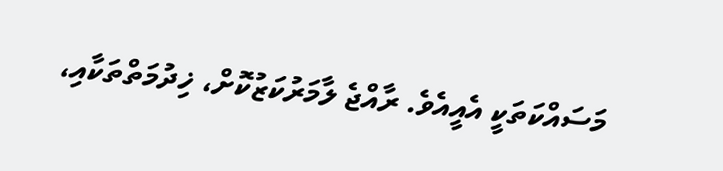މަސައްކަތަކީ އެއީއެވެ. ރާއްޖެ ލާމަރުކަޒުކޮށް، ޚިދުމަތްތަކާއި،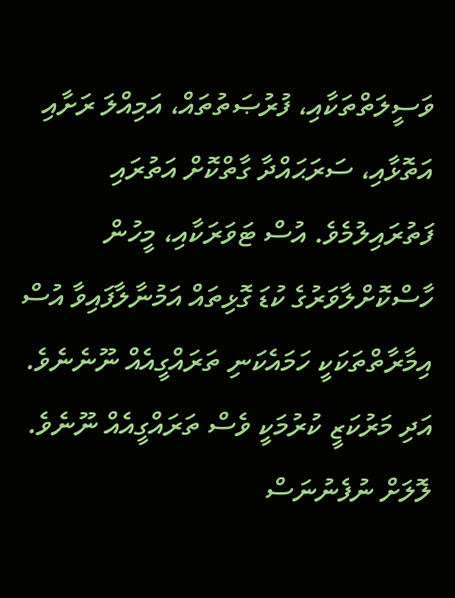ވަސީލަތްތަކާއި، ފުރުޞަތުތައް، އަމިއްލަ ރަށާއި އަތޮޅާއި، ސަރަޙައްދާ ގާތްކޮށް އަތުރައި ފަތުރައިލުމެވެ. އުސް ޓަވަރަކާއި، މީހުން ހާސްކޮށްލާވަރުގެ ކުޑަ ގޮޅިތައް އަމުނާލާފައިވާ އުސް އިމާރާތްތަކަކީ ހަމައެކަނި ތަރައްގީއެއް ނޫނެނެވެ. އަދި މަރުކަޒީ ކުރުމަކީ ވެސް ތަރައްގީއެއް ނޫނެވެ. ލޮލަށް ނުފެނުނަސް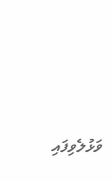ވަޅުލެވިފައި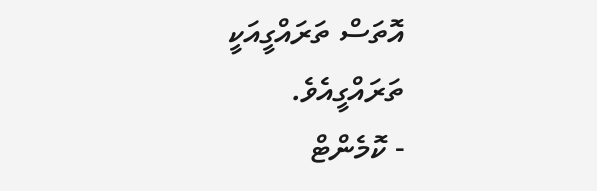އޮތަސް ތަރައްގީއަކީ ތަރައްގީއެވެ.
- ކޮމެންޓް